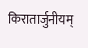किरातार्जुनीयम्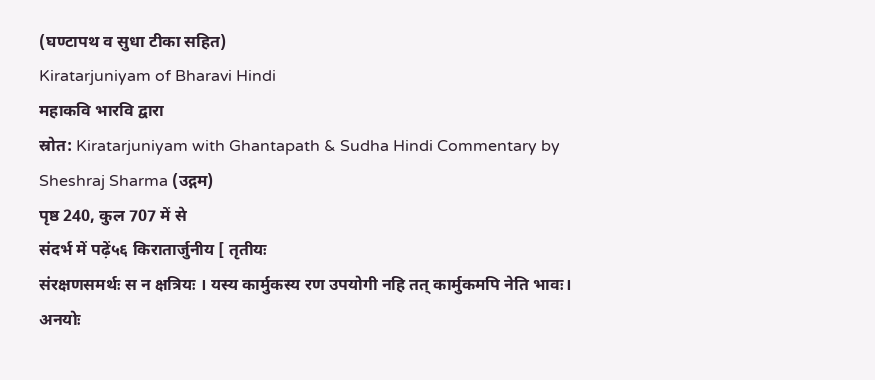(घण्टापथ व सुधा टीका सहित)
Kiratarjuniyam of Bharavi Hindi
महाकवि भारवि द्वारा
स्रोत: Kiratarjuniyam with Ghantapath & Sudha Hindi Commentary by Sheshraj Sharma (उद्गम)
पृष्ठ 240, कुल 707 में से
संदर्भ में पढ़ें५६ किरातार्जुनीय [ तृतीयः
संरक्षणसमर्थः स न क्षत्रियः । यस्य कार्मुकस्य रण उपयोगी नहि तत् कार्मुकमपि नेति भावः। अनयोः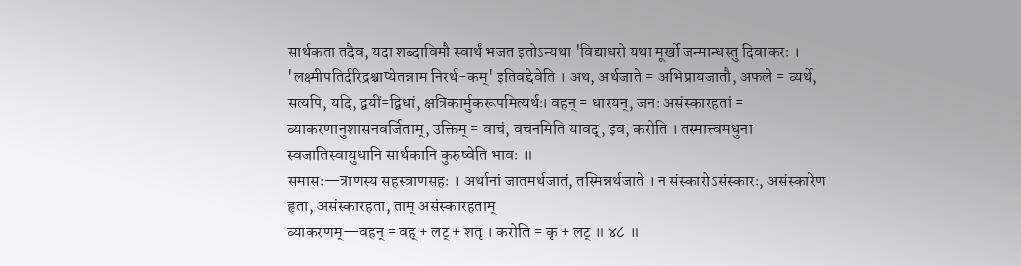सार्थकता तदैव, यदा शब्दाविमौ स्वार्थं भजत इतोऽन्यथा 'विद्याधरो यथा मूर्खो जन्मान्धस्तु दिवाकरः । 'लक्ष्मीपतिर्दरिद्रश्चाप्येतन्नाम निरर्थ-कम्' इतिवद्देवेति । अथ, अर्थजाते = अभिप्रायजातौ, अफले = व्यर्थे, सत्यपि, यदि, द्वयीं=द्विधां, क्षत्रिकार्मुकरूपमित्यर्थः। वहन् = धारयन्, जनः असंस्कारहतां = व्याकरणानुशासनवर्जिताम्, उक्तिम् = वाचं, वचनमिति यावद्, इव, करोति । तस्मात्त्वमधुना स्वजातिस्वायुधानि सार्थकानि कुरुष्वेति भावः ॥
समासः—त्राणस्य सहस्त्राणसहः । अर्थानां जातमर्थजातं, तस्मिन्नर्थजाते । न संस्कारोऽसंस्कारः, असंस्कारेण हृता, असंस्कारहता, ताम् असंस्कारहताम्
व्याकरणम्—वहन् = वह् + लट् + शतृ । करोति = कृ + लट् ॥ ४८ ॥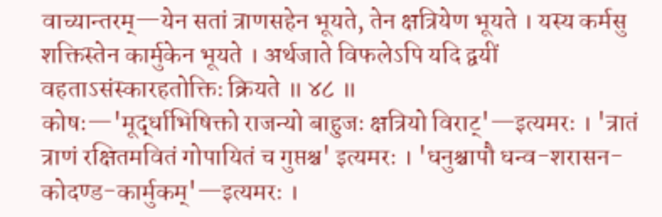वाच्यान्तरम्—येन सतां त्राणसहेन भूयते, तेन क्षत्रियेण भूयते । यस्य कर्मसु शक्तिस्तेन कार्मुकेन भूयते । अर्थजाते विफलेऽपि यदि द्वयीं वहताऽसंस्कारहतोक्तिः क्रियते ॥ ४८ ॥
कोषः—'मूर्द्धाभिषिक्तो राजन्यो बाहुजः क्षत्रियो विराट्'—इत्यमरः । 'त्रातं त्राणं रक्षितमवितं गोपायितं च गुप्तश्च' इत्यमरः । 'धनुश्चापौ धन्व-शरासन-कोदण्ड-कार्मुकम्'—इत्यमरः ।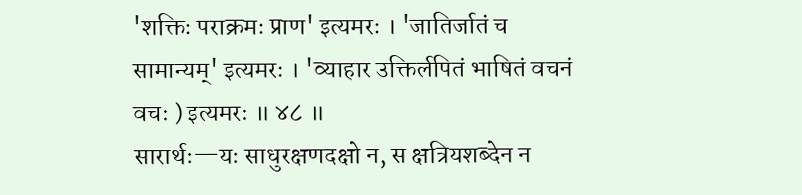'शक्तिः पराक्रमः प्राण' इत्यमरः । 'जातिर्जातं च सामान्यम्' इत्यमरः । 'व्याहार उक्तिर्लपितं भाषितं वचनं वचः ) इत्यमरः ॥ ४८ ॥
सारार्थः—यः साधुरक्षणदक्षो न, स क्षत्रियशब्देन न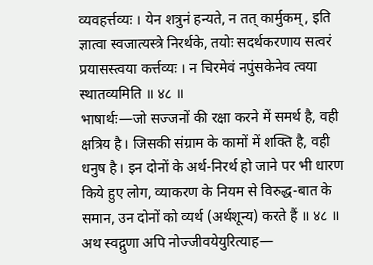व्यवहर्त्तव्यः । येन शत्रुनं हन्यते, न तत् कार्मुकम्, इति ज्ञात्वा स्वजात्यस्त्रे निरर्थके, तयोः सदर्थकरणाय सत्वरं प्रयासस्त्वया कर्त्तव्यः । न चिरमेवं नपुंसकेनेव त्वया स्थातव्यमिति ॥ ४८ ॥
भाषार्थः—जो सज्जनों की रक्षा करने में समर्थ है, वही क्षत्रिय है। जिसकी संग्राम के कामों में शक्ति है, वही धनुष है। इन दोनों के अर्थ-निरर्थ हो जाने पर भी धारण किये हुए लोग, व्याकरण के नियम से विरुद्ध-बात के समान, उन दोनों को व्यर्थ (अर्थशून्य) करते हैं ॥ ४८ ॥
अथ स्वद्गुणा अपि नोज्जीवयेयुरित्याह—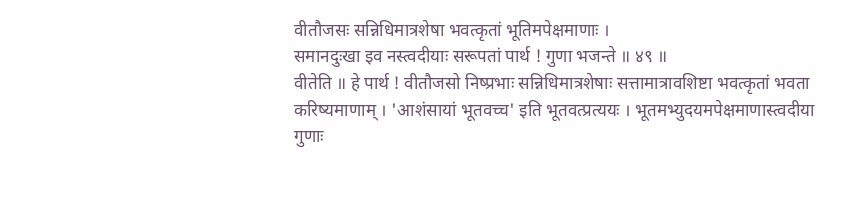वीतौजसः सन्निधिमात्रशेषा भवत्कृतां भूतिमपेक्षमाणाः ।
समानदुःखा इव नस्त्वदीयाः सरूपतां पार्थ ! गुणा भजन्ते ॥ ४९ ॥
वीतेति ॥ हे पार्थ ! वीतौजसो निष्प्रभाः सन्निधिमात्रशेषाः सत्तामात्रावशिष्टा भवत्कृतां भवता करिष्यमाणाम् । 'आशंसायां भूतवच्च' इति भूतवत्प्रत्ययः । भूतमभ्युदयमपेक्षमाणास्त्वदीया गुणाः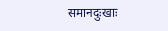समानदुःखाः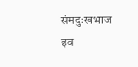संमदुःखभाज इव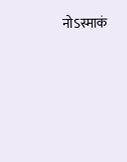नोऽस्माकं